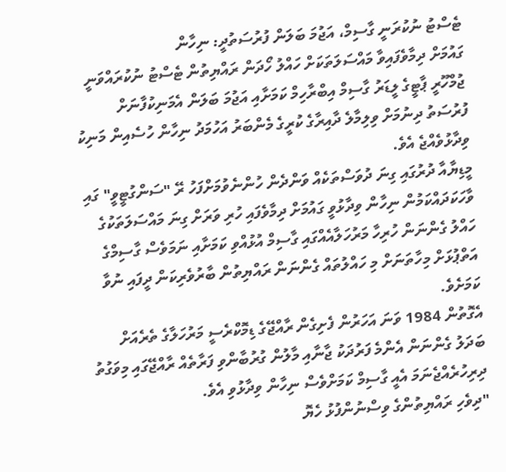ޓެސްޓު ނުކުރަނީ ގާސިމް، އަޖުމަ ބަލަން ފުރުސަތުދީ: ނިހާން
ގައުމަށް ދިމާވެފައިވާ މައްސަލަތަކަށް ހައްލު ހޯދަން ރައްޔިތުން ޓެސްޓު ނުކުރައްވަނީ ޖުމްހޫރީ ޕާޓީގެ ލީޑަރު ގާސިމް އިބްރާހިމް ކަމަށާއި އަޖުމަ ބަލަން އެމަނިކުފާނަށް ފުރުސަތު ދިނުމަށް ވިލިމާލެ ދާއިރާގެ ކުރީގެ މެންބަރު އަހުމަދު ނިހާން ހުސެއިން މަނިކު ވިދާޅުވެއްޖެ އެވެ.
މީޑިޔާއާ ދުރުގައި ގިނަ ދުވަސްތަކެއް ވަންދެން ހުންނެވުމަށްފަހު ރޭ "ސަންގުޓީވީ" ގައި ވާހަކަދައްކަމުން ނިހާން ވިދާޅުވީ ގައުމަށް ދިމާވެފައި ހުރި ވަރަށް ގިނަ މައްސަލަތަކުގެ ހައްލު ގެންނަން ހުރިހާ މަރުހަލާއެއްގައި ގާސިމް އުޅުއްވި ކަމަށާއި ނަމަވެސް ގާސިމްގެ އަތްޕުޅަށް މިހާތަނަށް މި ހައްލުތައް ގެންނަން ރައްޔިތުން ބާރުވެރިކަން ދީފައި ނުވާ ކަމަށެވެ.
އެގޮތުން 1984 ވަނަ އަހަރުން ފެށިގެން ރާއްޖޭގެ ޑިމޮކްރެސީ މަރުހަލާގެ ތެރެއަށް ބަދަލު ގެންނަން އެންމެ ފަރުދަކު ޖާނާއި މާލުން ގުރުބާންވި ފަރާތެއް ރާއްޖޭގައި މިވަގުތު ދިރިހުރެއްޖެނަމަ އެއީ ގާސިމް ކަމަށްވެސް ނިހާން ވިދާޅުވި އެވެ.
"ދިވެހި ރައްޔިތުންގެ ވިސްނުންފުޅު ހެޔޮ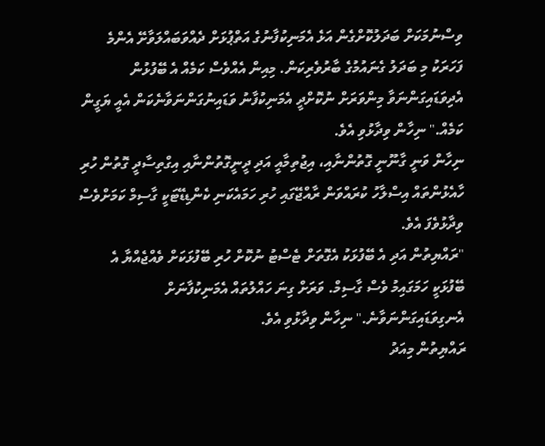ވިސްނުމަކަށް ބަދަލުކޮށްގެން އަޅެ އެމަނިކުފާނުގެ އަތްޕުޅަށް ދެއްވަބައްލަވާށޭ އެންމެ ފަހަރަކު މި ބަދަލު ގެނައުމުގެ ބާރުވެރިކަން. މިއިން އެއްވެސް ކަމެއް އެ ބޭފުޅުން އެދިވަޑައިގަންނަވާ މިންވަރަށް ނުކޮށްދީ އެމަނިކުފާނު ވަޑައިނުގަންނަވާނެކަން އެއީ ޔަގީން ކަމެއް." ނިހާން ވިދާޅުވި އެވެ.
ނިހާން ވަނީ ގާނޫނީ ގޮތުންނާއި، އިޖުތިމާއީ އަދި ދީނީގޮތުންނާއި އިގްތިސާދީ ގޮތުން ހުރި ހާއެޅުންތައް އިސްލާހު ކުރައްވަން ރާއްޖޭގައި ހުރި ހަމައެކަނި ކެންޑިޑޭޓަކީ ގާސިމް ކަމަށްވެސް ވިދާޅުވެފަ އެވެ.
"ރައްޔިތުން އަދި އެ ބޭފުޅަކު އެގޮތަށް ޓެސްޓު ނުކޮށް ހުރި ބޭފުޅަކަށް ވެއްޖެއްޔާ އެ ބޭފުޅަކީ ހަމަގައިމު ވެސް ގާސިމް. ވަރަށް ގިނަ ހައްލުތައް އެމަނިކުފާނަށް އެނގިވަޑައިގަންނަވާނެ." ނިހާން ވިދާޅުވި އެވެ.
ރައްޔިތުން މިއަދު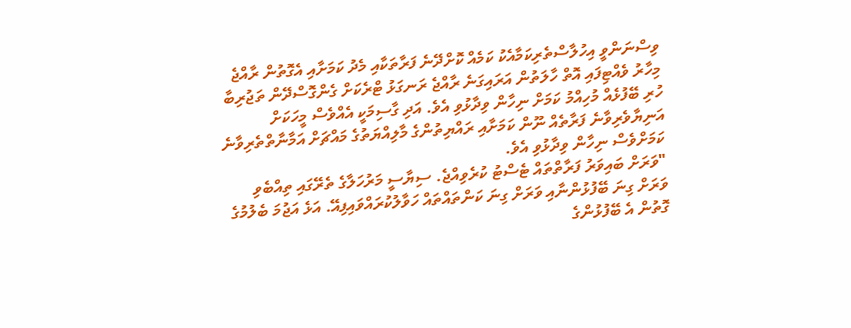ވިސްނަންވީ އިހުލާސްތެރިކަމާއެކު ކަމެއް ކޮށްދޭނެ ފަރާތަކާއި މެދު ކަމަށާއި އެގޮތުން ރާއްޖެ މިހާރު ވެއްޓިފައި އޮތް ހާލަތުން އަރައިގަނެ ރާއްޖެ ރަނގަޅު ޓްރެކަށް ގެންގޮސްދޭން ތަޖުރިބާ ހުރި ބޭފުޅެއް މުހިއްމު ކަމަށް ނިހާން ވިދާޅުވި އެވެ. އަދި ގާސިމަކީ އެއްވެސް މީހަކަށް އަނިޔާވެރިވާނެ ފަރާތެއް ނޫން ކަމަށާއި ރައްޔިތުންގެ މާލިއްޔަތުގެ މައްޗަށް އަމާނާތްތެރިވާނެ ކަމަށްވެސް ނިހާން ވިދާޅުވި އެވެ.
"ވަރަށް ބައިވަރު ފަރާތްތައް ޓެސްޓު ކުރެވިއްޖެ. ސިޔާސީ މަރުހަލާގެ ތެރޭގައި ތިއްބެވި ވަރަށް ގިނަ ބޭފުޅުންނާއި ވަރަށް ގިނަ ކަންތައްތައް ހަވާލުކުރައްވައިފިއޭ. އަޅެ އަޖުމަ ބެލުމުގެ ގޮތުން އެ ބޭފުޅުންގެ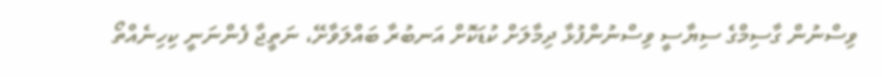ވިސްނުން ގާސިމްގެ ސިޔާސީ ވިސްނުންފުޅާ ދިމާލަށް ކުޑަކޮށް އަނބުރާ ބައްލަވާށޭ، ނަތީޖާ ފެންނަނީ ކިހިނެއްތޯ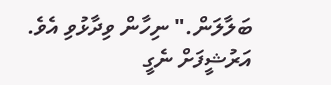ބަލާލަން." ނިހާން ވިދާޅުވި އެވެ.
އަރުޝީފަށް ނެގީ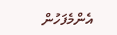އެންމެފަހުން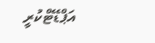އަޕްޑޭޓްކުރީ